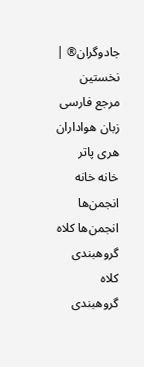جادوگران® | نخستین مرجع فارسی زبان هواداران هری پاتر
خانه خانه انجمن‌ها انجمن‌ها کلاه گروهبندی کلاه گروهبندی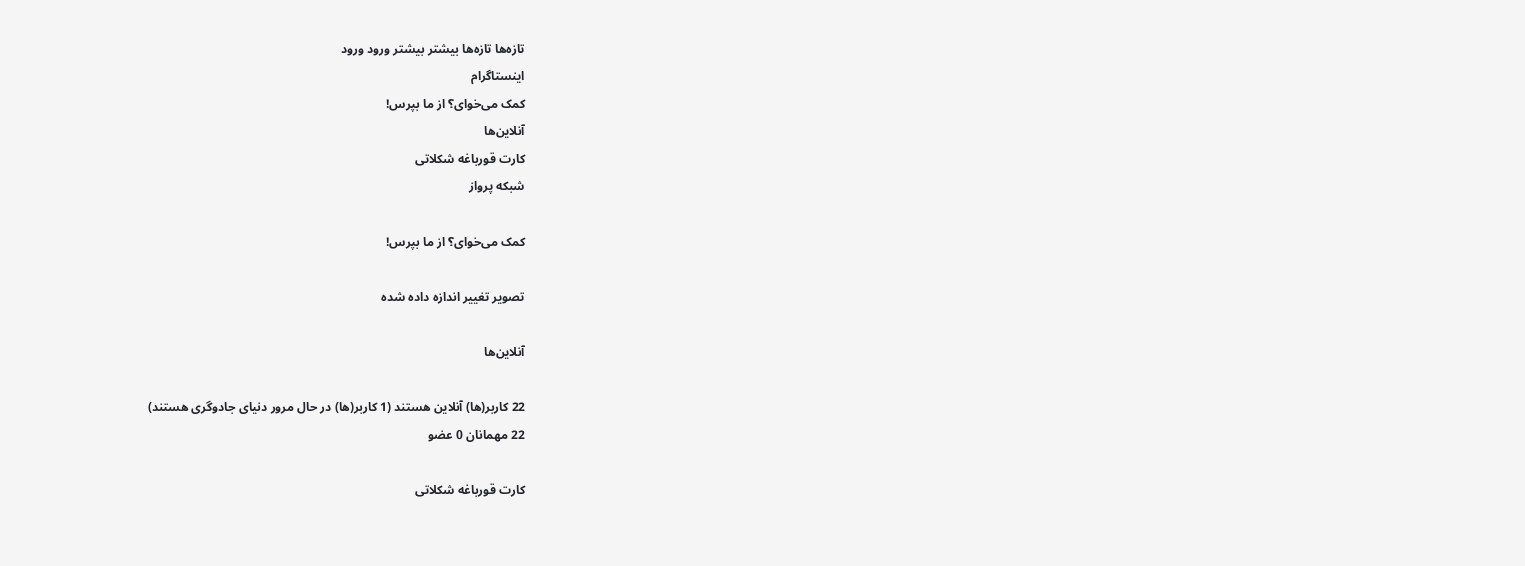تازه‌ها تازه‌ها بیشتر بیشتر ورود ورود
اینستاگرام
کمک می‌خوای؟ از ما بپرس!
آنلاین‌ها
کارت قورباغه شکلاتی
شبکه پرواز

کمک می‌خوای؟ از ما بپرس!

تصویر تغییر اندازه داده شده

آنلاین‌ها

22 کاربر(ها) آنلاین هستند (1 کاربر(ها) در حال مرور دنیای جادوگری هستند)
22 مهمانان 0 عضو

کارت قورباغه شکلاتی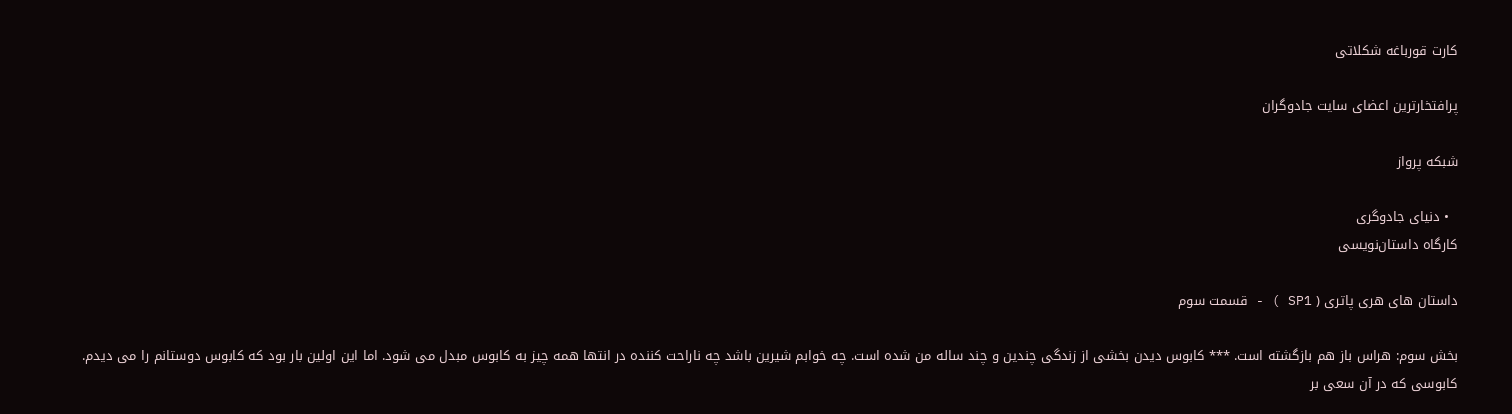کارت قورباغه شکلاتی

پرافتخارترین اعضای سایت جادوگران

شبکه پرواز

  • دنیای جادوگری
کارگاه داستان‌نویسی

داستان های هری پاتری ( SP1 ) - قسمت سوم

بخش سوم: هراس باز هم بازگشته است. *** کابوس دیدن بخشی از زندگی چندین و چند ساله من شده است. چه خوابم شیرین باشد چه ناراحت کننده در انتها همه چیز به کابوس مبدل می شود. اما این اولین بار بود که کابوس دوستانم را می دیدم. کابوسی که در آن سعی بر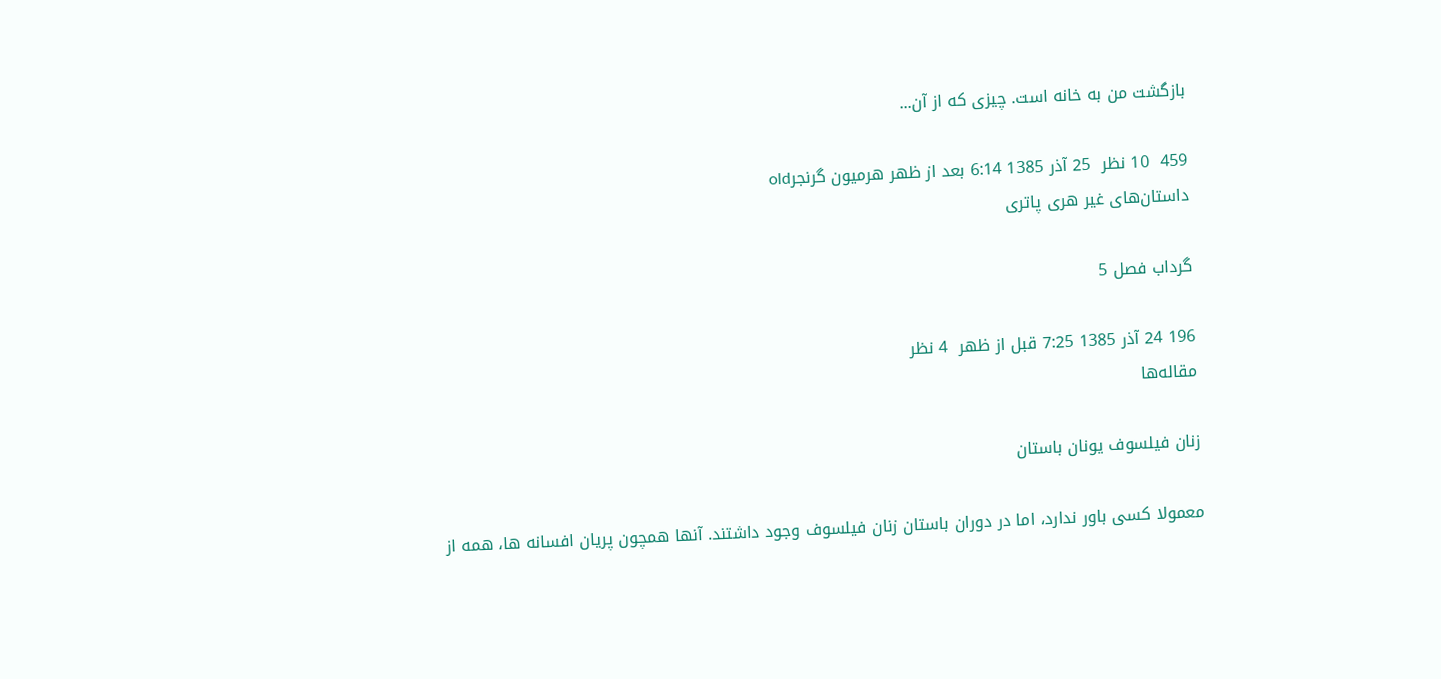بازگشت من به خانه است. چیزی که از آن...

459  10 نظر  25 آذر 1385 6:14 بعد از ظهر هرمیون گرنجرold
داستان‌های غیر هری پاتری

گرداب فصل 5

196 24 آذر 1385 7:25 قبل از ظهر  4 نظر
مقاله‌ها

زنان فیلسوف یونان باستان

معمولا کسی باور ندارد، اما در دوران باستان زنان فیلسوف وجود داشتند. آنها همچون پریان افسانه ها، همه از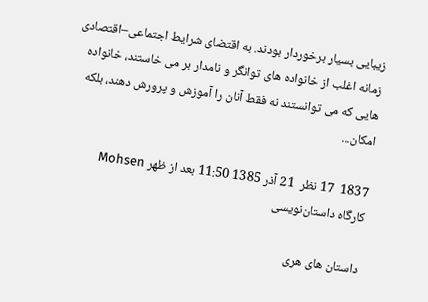زیبایی بسیار برخوردار بودند. به اقتضای شرایط اجتماعی–اقتصادی زمانه اغلب از خانواده های توانگر و نامدار بر می خاستند، خانواده هایی که می توانستند نه فقط آنان را آموزش و پرورش دهند، بلکه امکان...

1837  17 نظر  21 آذر 1385 11:50 بعد از ظهر Mohsen
کارگاه داستان‌نویسی

داستان های هری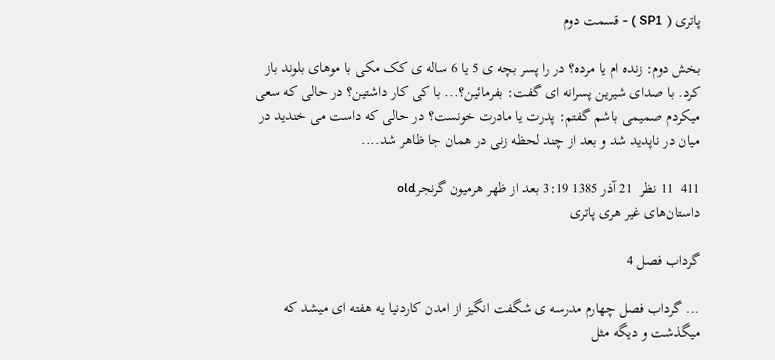پاتری ( SP1 ) - قسمت دوم

بخش دوم: زنده ام یا مرده؟ در را پسر بچه ی 5 یا 6 ساله ی کک مکی با موهای بلوند باز کرد. با صدای شیرین پسرانه ای گفت: بفرمائین؟... با کی کار داشتین؟ در حالی که سعی میکردم صمیمی باشم گفتم: پدرت یا مادرت خونست؟ در حالی که داست می خندید در میان در ناپدید شد و بعد از چند لحظه زنی در همان جا ظاهر شد....

411  11 نظر  21 آذر 1385 3:19 بعد از ظهر هرمیون گرنجرold
داستان‌های غیر هری پاتری

گرداب فصل 4

... گرداب فصل چهارم مدرسه ی شگفت انگیز از امدن کاردنیا یه هفته ای میشد که میگذشت و دیگه مثل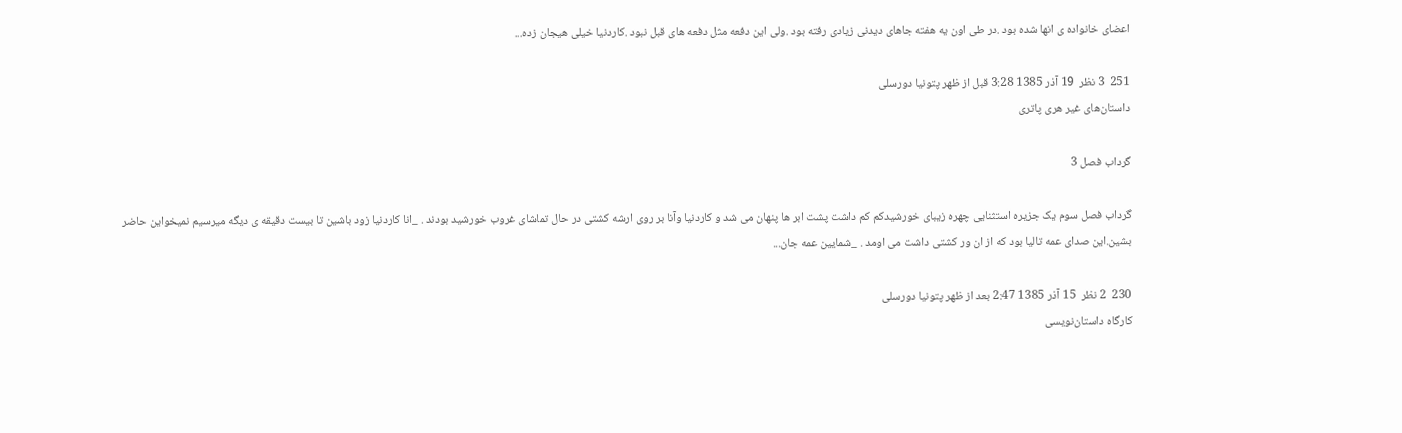اعضای خانواده ی انها شده بود .در طی اون یه هفته جاهای دیدنی زیادی رفته بود .ولی این دفعه مثل دفعه های قبل نبود .کاردنیا خیلی هیجان زده...

251  3 نظر  19 آذر 1385 3:28 قبل از ظهر پتونیا دورسلی
داستان‌های غیر هری پاتری

گرداب فصل 3

گرداب فصل سوم یک جزیره استثنایی چهره زیبای خورشیدکم کم داشت پشت ابر ها پنهان می شد و کاردنیا وآنا بر روی ارشه کشتی در حال تماشای غروب خورشید بودند . _انا کاردنیا زود باشین تا بیست دقیقه ی دیگه میرسیم نمیخواین حاضر بشین.این صدای عمه تالیا بود که از ان ور کشتی داشت می اومد . _شمایین عمه جان...

230  2 نظر  15 آذر 1385 2:47 بعد از ظهر پتونیا دورسلی
کارگاه داستان‌نویسی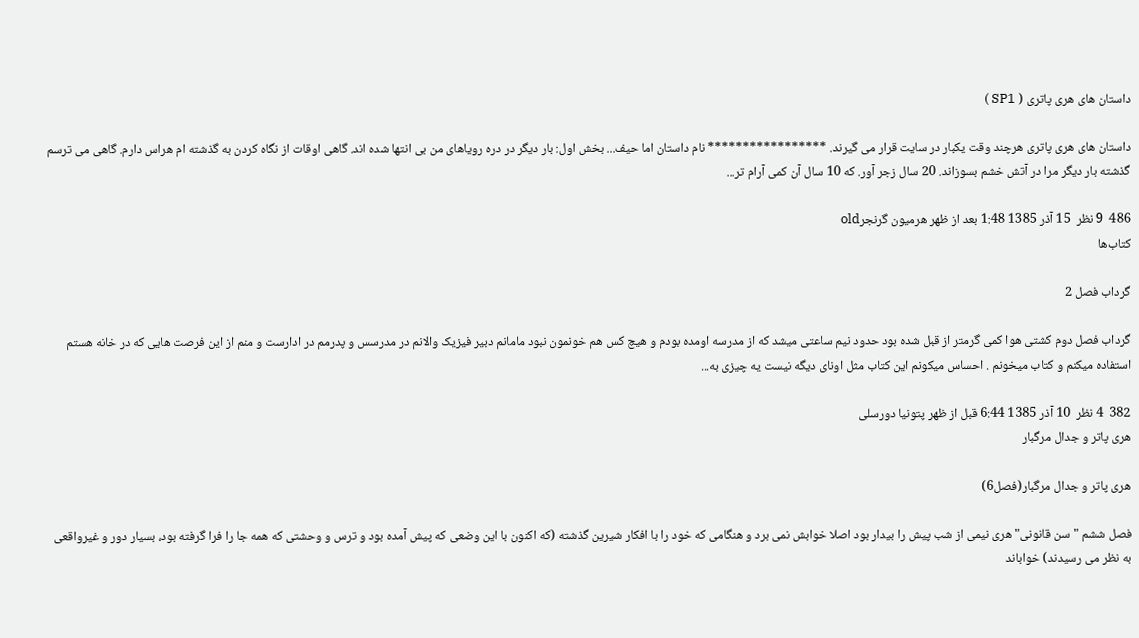داستان های هری پاتری ( SP1 )

داستان های هری پاتری هرچند وقت یکبار در سایت قرار می گیرند. ***************** نام داستان اما حیف... بخش اول: بار دیگر در دره رویاهای من بی انتها شده اند. گاهی اوقات از نگاه کردن به گذشته ام هراس دارم. گاهی می ترسم گذشته بار دیگر مرا در آتش خشم بسوزاند. 20 سال زجر آور. که 10 سال آن کمی آرام تر...

486  9 نظر  15 آذر 1385 1:48 بعد از ظهر هرمیون گرنجرold
کتاب‌ها

گرداب فصل 2

گرداب فصل دوم کشتی هوا کمی گرمتر از قبل شده بود حدود نیم ساعتی میشد که از مدرسه اومده بودم و هیچ کس هم خونمون نبود مامانم دبیر فیزیک والانم در مدرسس و پدرمم در ادارست و منم از این فرصت هایی که در خانه هستم استفاده میکنم و کتاب میخونم . احساس میکونم این کتاب مثل اونای دیگه نیست یه چیزی به...

382  4 نظر  10 آذر 1385 6:44 قبل از ظهر پتونیا دورسلی
هری پاتر و جدال مرگبار

هری پاتر و جدال مرگبار(فصل6)

فصل ششم "سن قانونی" هری نیمی از شب پیش را بیدار بود اصلا خوابش نمی برد و هنگامی که خود را با افکار شیرین گذشته (که اکنون با این وضعی که پیش آمده بود و ترس و وحشتی که همه جا را فرا گرفته بود، بسیار دور و غیرواقعی به نظر می رسیدند) خواباند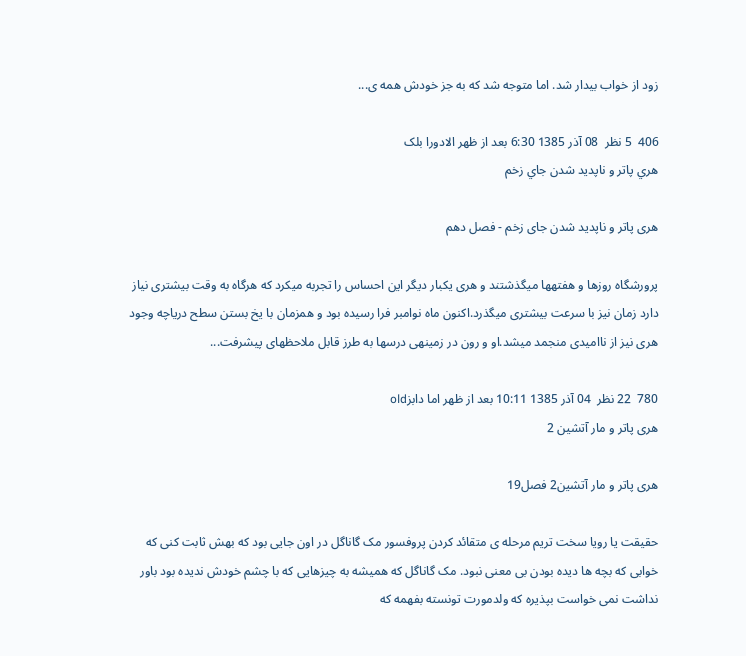زود از خواب بیدار شد. اما متوجه شد که به جز خودش همه ی...

406  5 نظر  08 آذر 1385 6:30 بعد از ظهر الادورا بلک
هري پاتر و ناپديد شدن جاي زخم

هری پاتر و ناپدید شدن جای زخم - فصل دهم

پرورشگاه روزها و هفتهها میگذشتند و هری يکبار ديگر اين احساس را تجربه میکرد که هرگاه به وقت بيشتری نياز دارد زمان نيز با سرعت بيشتری میگذرد.اکنون ماه نوامبر فرا رسيده بود و همزمان با يخ بستن سطح درياچه وجود هری نيز از نااميدی منجمد میشد.او و رون در زمينهی درسها به طرز قابل ملاحظهای پيشرفت...

780  22 نظر  04 آذر 1385 10:11 بعد از ظهر اما دابزold
هری پاتر و مار آتشین 2

هری پاتر و مار آتشین2 فصل19

حقیقت یا رویا سخت تریم مرحله ی متقائد کردن پروفسور مک گاناگل در اون جایی بود که بهش ثابت کنی که خوابی که بچه ها دیده بودن بی معنی نبود. مک گاناگل که همیشه به چیزهایی که با چشم خودش ندیده بود باور نداشت نمی خواست بپذیره که ولدمورت تونسته بفهمه که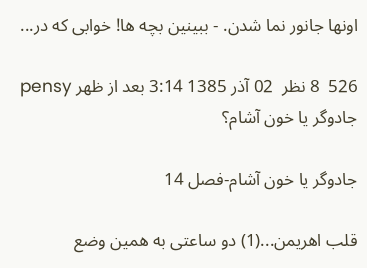اونها جانور نما شدن. - ببینین بچه ها! خوابی که در...

526  8 نظر  02 آذر 1385 3:14 بعد از ظهر pensy
جادوگر یا خون آشام؟

جادوگر یا خون آشام-فصل 14

قلب اهریمن...(1) دو ساعتی به همین وضع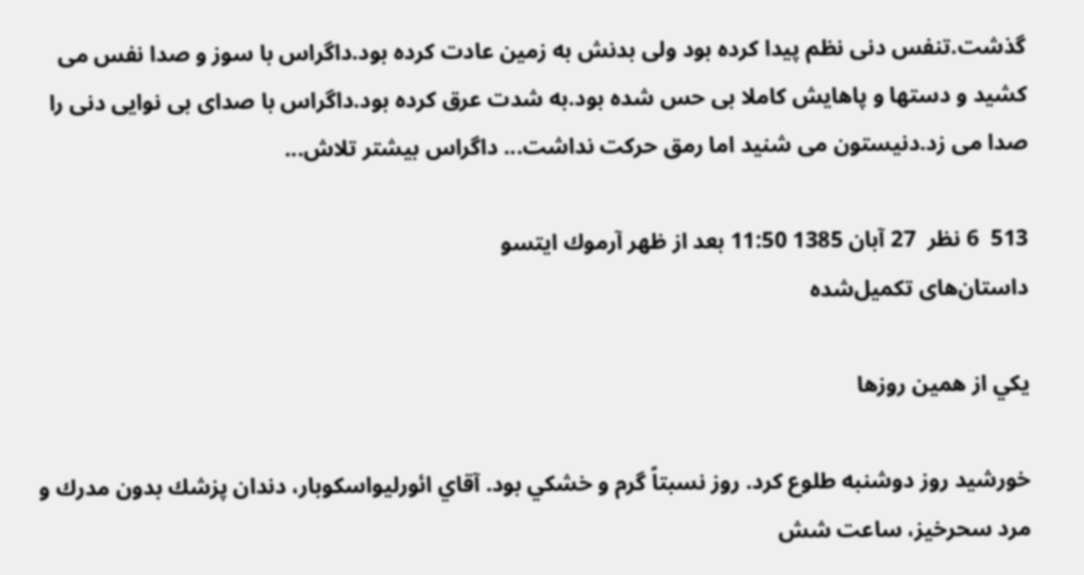گذشت.تنفس دنی نظم پیدا کرده بود ولی بدنش به زمین عادت کرده بود.داگراس با سوز و صدا نفس می کشید و دستها و پاهایش کاملا بی حس شده بود.به شدت عرق کرده بود.داگراس با صدای بی نوایی دنی را صدا می زد.دنیستون می شنید اما رمق حرکت نداشت... داگراس بیشتر تلاش...

513  6 نظر  27 آبان 1385 11:50 بعد از ظهر آرموك ايتسو
داستان‌های تکمیل‌شده

يكي از همين روزها

خورشيد روز دوشنبه‌ طلوع‌ كرد. روز نسبتاً گرم‌ و خشكي‌ بود. آقاي‌ ائورليواسكوبار، دندان‌ پزشك‌ بدون‌ مدرك‌ و مرد سحرخيز، ساعت‌ شش‌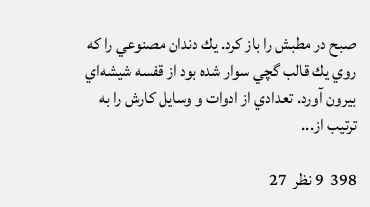صبح‌ در مطبش‌ را باز كرد. يك‌ دندان‌ مصنوعي‌ را كه‌ روي‌ يك‌ قالب‌ گچي‌ سوار شده‌ بود از قفسه‌ شيشه‌اي‌ بيرون‌ آورد. تعدادي‌ از ادوات‌ و وسايل‌ كارش‌ را به‌ ترتيب‌ از...

398  9 نظر  27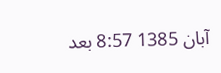آبان 1385 8:57 بعد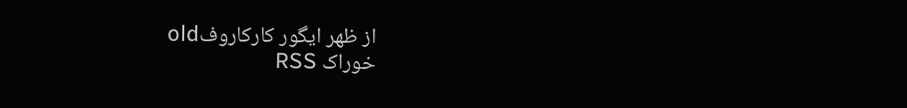از ظهر ایگور کارکاروفold
خوراک RSS